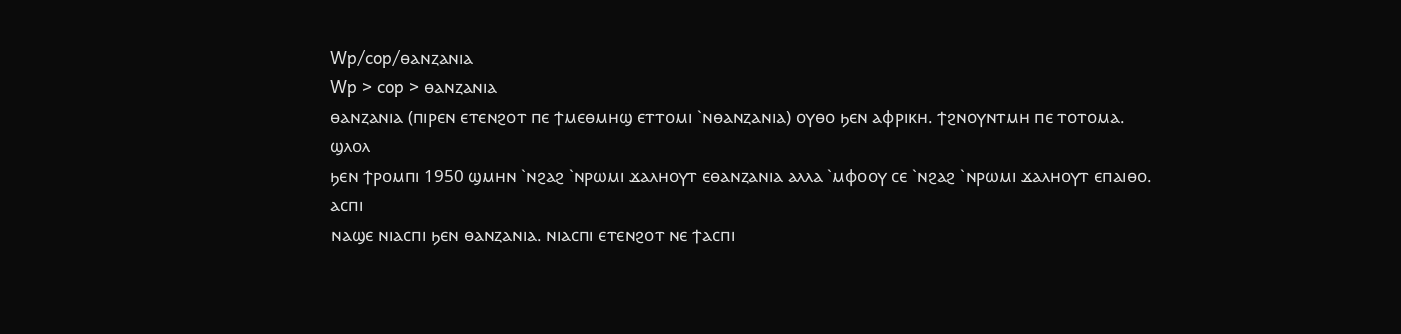Wp/cop/ⲑⲁⲛⲍⲁⲛⲓⲁ
Wp > cop > ⲑⲁⲛⲍⲁⲛⲓⲁ
ⲑⲁⲛⲍⲁⲛⲓⲁ (ⲡⲓⲣⲉⲛ ⲉⲧⲉⲛϩⲟⲧ ⲡⲉ ϯⲙⲉⲑⲙⲏϣ ⲉⲧⲧⲟⲙⲓ `ⲛⲑⲁⲛⲍⲁⲛⲓⲁ) ⲟⲩⲑⲟ ϧⲉⲛ ⲁⲫⲣⲓⲕⲏ. ϯϩⲛⲟⲩⲛⲧⲙⲏ ⲡⲉ ⲧⲟⲧⲟⲙⲁ.
ϣⲗⲟⲗ
ϧⲉⲛ ϯⲣⲟⲙⲡⲓ 1950 ϣⲙⲏⲛ `ⲛϩⲁϩ `ⲛⲣⲱⲙⲓ ϫⲁⲗⲏⲟⲩⲧ ⲉⲑⲁⲛⲍⲁⲛⲓⲁ ⲁⲗⲗⲁ `ⲙⲫⲟⲟⲩ ⲥⲉ `ⲛϩⲁϩ `ⲛⲣⲱⲙⲓ ϫⲁⲗⲏⲟⲩⲧ ⲉⲡⲁⲓⲑⲟ.
ⲁⲥⲡⲓ
ⲛⲁϣⲉ ⲛⲓⲁⲥⲡⲓ ϧⲉⲛ ⲑⲁⲛⲍⲁⲛⲓⲁ. ⲛⲓⲁⲥⲡⲓ ⲉⲧⲉⲛϩⲟⲧ ⲛⲉ ϯⲁⲥⲡⲓ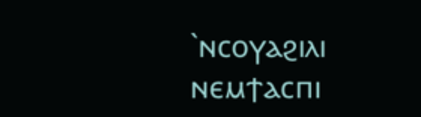`ⲛⲥⲟⲩⲁϩⲓⲗⲓ ⲛⲉⲙϯⲁⲥⲡⲓ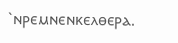`ⲛⲣⲉⲙⲛⲉⲛⲕⲉⲗⲑⲉⲣⲁ.